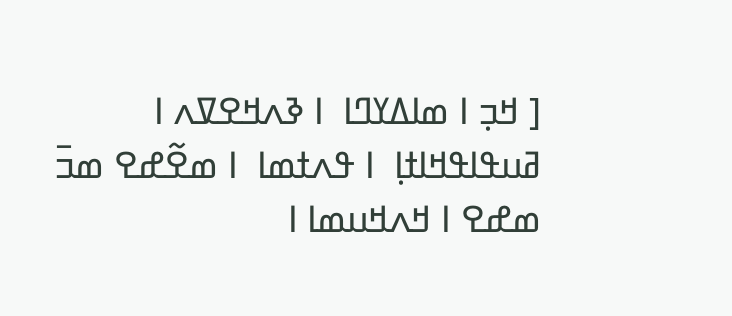[ ߞߏ߲ ߊ ߘߊߡߌߣߊ  ߊ ߢߍߞߐߜߍ ߊ ߥߎߟߊߟߞߊߙߊ߲  ߊ ߟߍߙߘߊ  ߊ ߘߐ߬ߝߐ ߘߏ߫ ߘߝߐ ߊ ߞߍߞߎߘߊ ߊ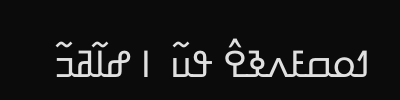ߗߋߛߓߍߢߐ߮ ߟߎ߬  ߊ ߝߊ߬ߥߏ߬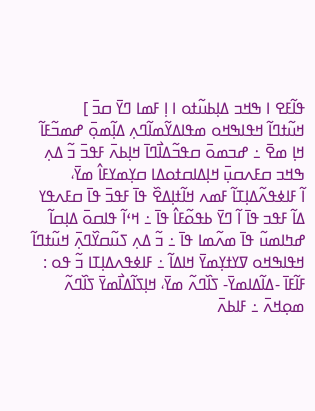ߟߊ߬ߓߐ ߊ ߒߞߏ ߡߊ߲ߕߎ߬ߙߋ ߊ ߊ߲ ߓߘߊ ߣߌ߫ ߛߏ߫ ]
ߞߎ߬ߙߣߊ߬ ߞߟߊߒߞߋ ߘߟߊߡߌ߬ߘߊ߬ߣߍ߲ ߡߊ߲߬ߘߋ߲߫ ߝߘߏ߬ߓߊ߬ ߞߊ߲ ߘߐ߫ ߸ ߝߏߘߋ߫ ߛߟߏ߬ߡߊ߯ߣߊ߫ ߞߊ߲ߕߍ߫ ߓߟߏ߫ ߏ߬ ߡߍ߲ ߒߞߏ ߛߓߍߛߎ߲߫ ߞߊ߲ߡߊߛߙߋߡߊ ߛߌ߲ߘߌߓߊ߮ ߘߌ߫،
ߊ߬ ߓߊߦߟߍ߬ߡߊ߲ߠߊ߬ ߓߘߍ ߞߊ߬ߙߊ߲ߡߐ߰ ߟߊ߫ ߓߟߏ߫ ߟߊ߫ ߛߓߍߟߌ ߡߊ߬ ߓߟߏ ߟߊ߫ ߊ߬ ߣߌ߫ ߕߟߋ߬ߓߊ߮ ߟߊ߫ ߸ ߞߵߊ߬ ߟߊߛߋ߫ ߡߊ߲ߛߊ߬ ߝߤߊߘߎ߬ ߟߊ߫ ߘߍ߬ߘߊ ߟߊ߫ ߸ ߏ߬ ߡߍ߲ ߖߎ߬ߛߌ߰ߣߍ߲߫ ߞߎ߬ߙߣߊ߬ ߞߟߊߒߞߋ ߜߌߙߌ߲ߘߌ߫ ߞߊߡߊ߬ ߸ ߓߊߦߟߍߡߊ߲ߠߊ ߏ߬ ߟߋ : ߓߊ߬ߓߊ߫ -ߡߊ߬ߡߊߘߌ߫- ߖߊ߰ߣߍ߬ ߘߌ߫، ߞߊ߲ߖߊ߬ߡߊ߯ߘߌ߫ ߖߊ߰ߣߍ߬ ߘߋ߲ߞߍ߫ ߸ ߓߊߕߍ߫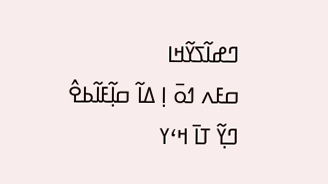ߣߝߊ߬ߖߌ߬ߞߊ
ߛߓߍ ߗߋ߫ ߊ߲ ߡߊ߬ ߛߊ߲߬ߓߊ߬ߕߐ߮ ߣߌ߲߬ ߠߊ߫ ߞߵߌ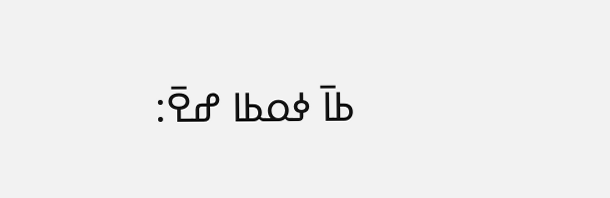ߕߊ߫ ߦߋߕߊ ߝߐ߫: